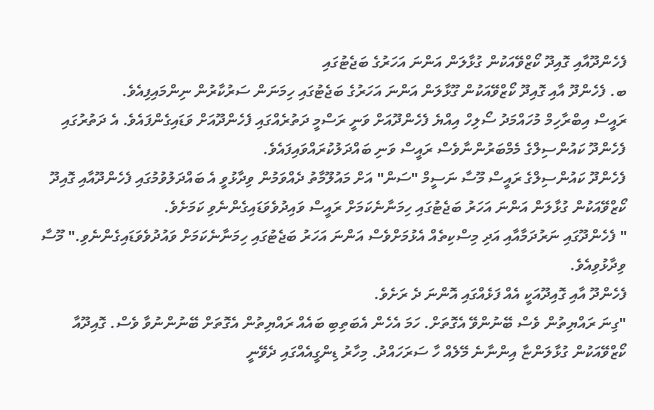ފެހެންދޫއާއި ގޮއިދޫ ކޯޒްވޭއަކުން ގުޅާލަން އަންނަ އަހަރުގެ ބަޖެޓުގައި
ބ. ފެހެންދޫ އާއި ގޮއިދޫ ކޯޒްވޭއަކުން ގޫޅާލަން އަންނަ އަހަރުގެ ބަޖެޓުގައި ހިމަނަން ސަރުކާރުން ނިންމައިފިއެވެ.
ރައީސް އިބްރާހިމް މުހައްމަދު ސޯލިހް އިއްޔެ ފެހެންދޫއަށް ވަނީ ރަސްމީ ދަތުރެއްގައި ފެހެންދޫއަށް ވަޑައިގެންފައެވެ. އެ ދަތުރުގައި ފެހެންދޫ ކައުންސިލްގެ މެމްބަރުންނާވެސް ރައީސް ވަނި ބައްދަލުކުރައްވައިފައެވެ.
ފެހެންދޫ ކައުންސިލްގެ ރައީސް މޫސާ ނަސީމް "ސަން" އަށް މައުލޫމާތު ދެއްވަމުން ވިދާޅުވީ އެ ބައްދަލުވުމުގައި ފެހެންދޫއާއި ގޮއިދޫ ކޯޒްވޭއަކުން ގުޅާލަން އަންނަ އަހަރު ބަޖެޓުގައި ހިމަނާނެކަމަށް ރައީސް ވައިދުވެވަޑައިގެންނެވި ކަމަށެވެ.
" ފެހެންދޫގައި ނަރުދަމާއާއި އަދި މިސްކިތެއް އެޅުމަށްވެސް އަންނަ އަހަރު ބަޖެޓުގައި ހިމަނާނެކަމަށް ވައުދުވެވަޑައިގެންނެވި." މޫސާ ވިދާޅުވިއެވެ.
ފެހެންދޫ އާއި ގޮއިދޫއަކީ އެއް ފަޅެއްގައި އޮންނަ ދެ ރަށެވެ.
"ގިނަ ރައްޔިތުން ވެސް ބޭނުންވޭ އެގޮތަށް. ހަމަ އެހެން އެބަތިބި ބައެއް ރައްޔިތުން އެގޮތަށް ބޭނުންނުވާ ވެސް. ގޮއިދޫއާ ކޯޒްވޭއަކުން ގުޅާލަންޏާ އިންނާނެ މޭލެއް ހާ ސަރަހައްދު. މިހާރު ޑިންގީއެއްގައި ދެވޭނީ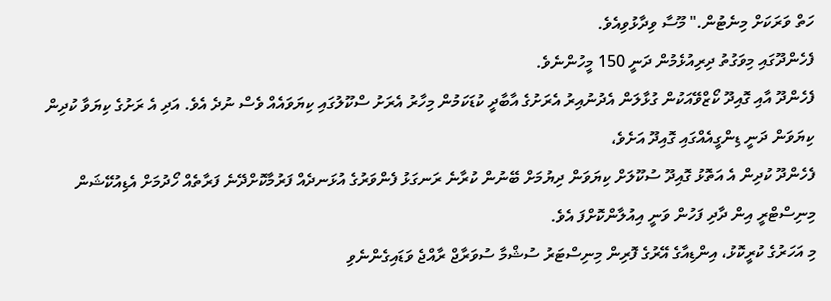ހަތް ވަރަކަށް މިނެޓުން." މޫސާ ވިދާޅުވިއެވެ.
ފެހެންދޫގައި މިވަގުތު ދިރިއުޅެމުން ދަނީ 150 މީހުންނެވެ.
ފެހެންދޫ އާއި ގޮއިދޫ ކޯޒްވޭއަކުން ގުޅާލަން އެދުނުއިރު އެރަށުގެ އާބާދީ ކުޑަކަމުން މިހާރު އެރަށު ސްކޫލުގައި ކިޔަވައެއް ވެސް ނުދެ އެވެ. އަދި އެ ރަށުގެ ކިޔަވާ ކުދިން ކިޔަވަން ދަނީ ޑިންގީއެއްގައި ގޮއިދޫ އަށެވެ،
ފެހެންދޫ ކުދިން އެ އަތޮޅު ގޮއިދޫ ސުކޫލަށް ކިޔަވަން ދިޔުމަށް ބޭނުން ކުރާނެ ރަނގަޅު ފެންވަރުގެ އުޅަނދެއް ފަރުމާކޮށްދޭނެ ފަރާތެއް ހޯދުމަށް އެޑިއުކޭޝަން މިނިސްޓްރީ އިން ދާދި ފަހުން ވަނީ އިއުލާންކޮށްފަ އެވެ.
މި އަހަރުގެ ކުރީކޮޅު، އިންޑިއާގެ އޭރުގެ ފޮރިން މިނިސްޓަރު ސުޝްމާ ސުވަރާޖް ރާއްޖެ ވަޑައިގެންނެވި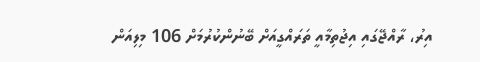އިރު، ރާއްޖޭގައި އިޖުތިމާއީ ތަރައްގީއަށް ބޭނުންކުރުމަށް 106 މިލިއަން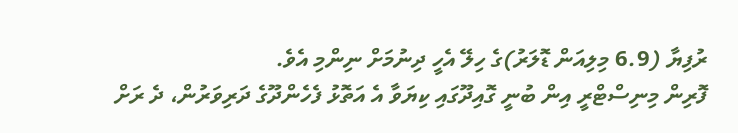ރުފިޔާ (6.9 މިލިއަން ޑޮލަރު)ގެ ހިލޭ އެހީ ދިނުމަށް ނިންމި އެވެ.
ފޮރިން މިނިސްޓްރީ އިން ބުނީ ގޮއިދޫގައި ކިޔަވާ އެ އަތޮޅު ފެހެންދޫގެ ދަރިވަރުން، ދެ ރަށް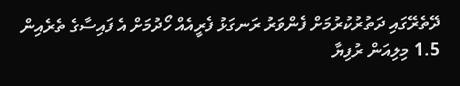ދޭތެރޭގައި ދަތުރުކުރުމަށް ފެންވަރު ރަނގަޅު ފެރީއެއް ހޯދުމަށް އެ ފައިސާގެ ތެރެއިން 1.5 މިލިއަން ރުފިޔާ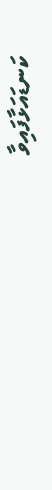ކަނޑައަޅާފައިވާ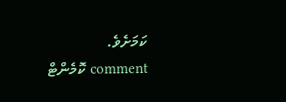ކަމަށެވެ.
comment ކޮމެންޓް